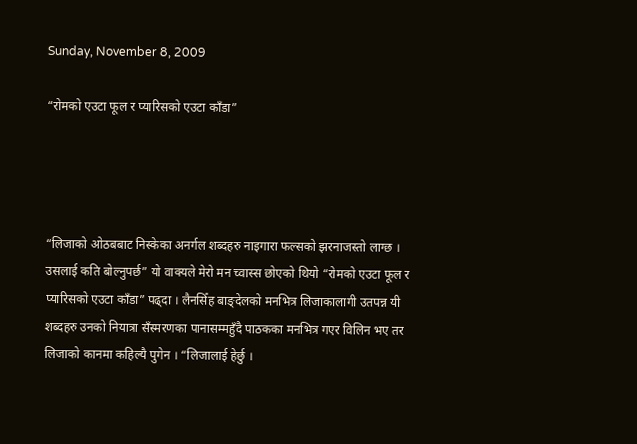Sunday, November 8, 2009

“रोमको एउटा फूल र प्यारिसको एउटा काँडा”




“लिजाको ओठबबाट निस्केका अनर्गल शब्दहरु नाइगारा फल्सको झरनाजस्तो लाग्छ । उसलाई कति बोल्नुपर्छ” यो वाक्यले मेरो मन च्वास्स छोएको थियो “रोमको एउटा फूल र प्यारिसको एउटा काँडा” पढ्दा । लैनसिँह बाङ्देलको मनभित्र लिजाकालागी उतपन्न यी शब्दहरु उनको नियात्रा सँस्मरणका पानासम्महुँदै पाठकका मनभित्र गएर विलिन भए तर लिजाको कानमा कहिल्यै पुगेन । “लिजालाई हेर्छु ।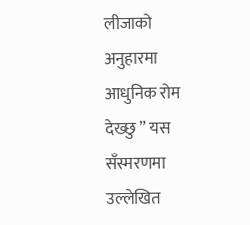लीजाको अनुहारमा आधुनिक रोम देख्छु ” यस सँस्मरणमा उल्लेखित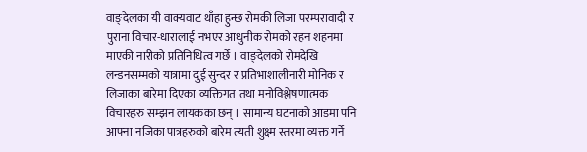वाङ्देलका यी वाक्यवाट थाँहा हुन्छ रोमकी लिजा परम्परावादी र पुराना विचार-धारालाई नभएर आधुनीक रोमको रहन शहनमा माएकी नारीको प्रतिनिधित्व गर्छे । वाङ्देलको रोमदेखि लन्डनसम्मको यात्रामा दुई सुन्दर र प्रतिभाशालीनारी मोनिक र लिजाका बारेमा दिएका व्यक्तिगत तथा मनोविश्लेषणात्मक विचारहरु सम्झन लायकका छन् । सामान्य घटनाको आडमा पनि आफ्ना नजिका पात्रहरुको बारेम त्यती शुक्ष्म स्तरमा व्यक्त गर्ने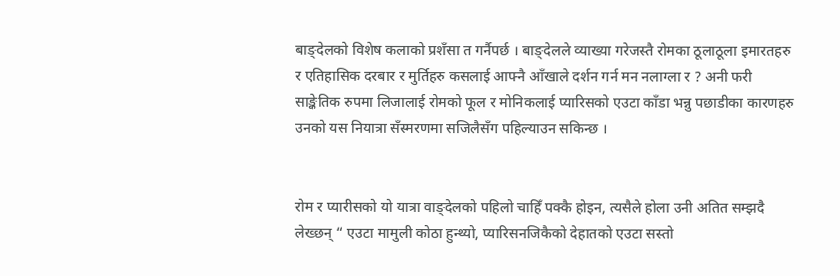बाङ्देलको विशेष कलाको प्रशँसा त गर्नैपर्छ । बाङ्देलले व्याख्या गरेजस्तै रोमका ठूलाठूला इमारतहरु र एतिहासिक दरबार र मुर्तिहरु कसलाई आफ्नै आँखाले दर्शन गर्न मन नलाग्ला र ? अनी फरी साङ्केतिक रुपमा लिजालाई रोमको फूल र मोनिकलाई प्यारिसको एउटा काँडा भन्नु पछाडीका कारणहरु उनको यस नियात्रा सँस्मरणमा सजिलैसँग पहिल्याउन सकिन्छ ।


रोम र प्यारीसको यो यात्रा वाङ्देलको पहिलो चाहिँ पक्कै होइन, त्यसैले होला उनी अतित सम्झदै लेख्छन् “ एउटा मामुली कोठा हुन्थ्यो, प्यारिसनजिकैको देहातको एउटा सस्तो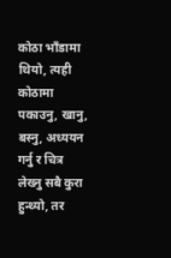कोठा भाँडामा थियो, त्यही कोठामा पकाउनु, खानु, बस्नु, अध्ययन गर्नु र चित्र लेख्नु सबै कुरा हुन्थ्यो, तर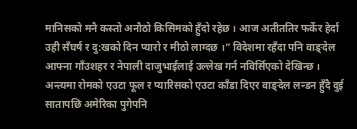मानिसको मनै कस्तो अनौठो किसिमको हुँदो रहेछ । आज अतीततिर फर्केर हेर्दा उही सँघर्ष र दु:खको दिन प्यारो र मीठो लाग्दछ ।” विदेशमा रहँदा पनि वाङ्देल आफ्ना गाँउशहर र नेपाली दाजुभाईलाई उल्लेख गर्न नविर्सिएको देखिन्छ । अन्त्यमा रोमको एउटा फूल र प्यारिसको एउटा काँडा दिएर वाङ्देल लन्डन हुँदै दुई सातापछि अमेरिका पुगेपनि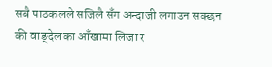सबै पाठकलले सजिलै सँग अन्दाजी लगाउन सक्छन की वाङ्देलका आँखामा लिजा र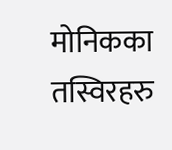मोनिकका तस्विरहरु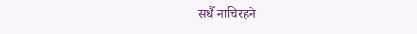सधैँ नाचिरहने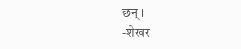छन् ।
-शेखर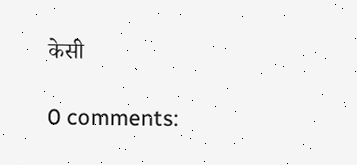केसी

0 comments: